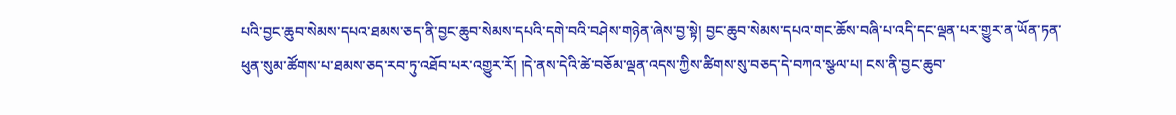པའི་བྱང་ཆུབ་སེམས་དཔའ་ཐམས་ཅད་ནི་བྱང་ཆུབ་སེམས་དཔའི་དགེ་བའི་བཤེས་གཉེན་ཞེས་བྱ་སྟེ། བྱང་ཆུབ་སེམས་དཔའ་གང་ཆོས་བཞི་པ་འདི་དང་ལྡན་པར་གྱུར་ན་ཡོན་ཏན་ཕུན་སུམ་ཚོགས་པ་ཐམས་ཅད་རབ་ཏུ་འཐོབ་པར་འགྱུར་རོ། །དེ་ནས་དེའི་ཚེ་བཅོམ་ལྡན་འདས་ཀྱིས་ཚིགས་སུ་བཅད་དེ་བཀའ་སྩལ་པ། ངས་ནི་བྱང་ཆུབ་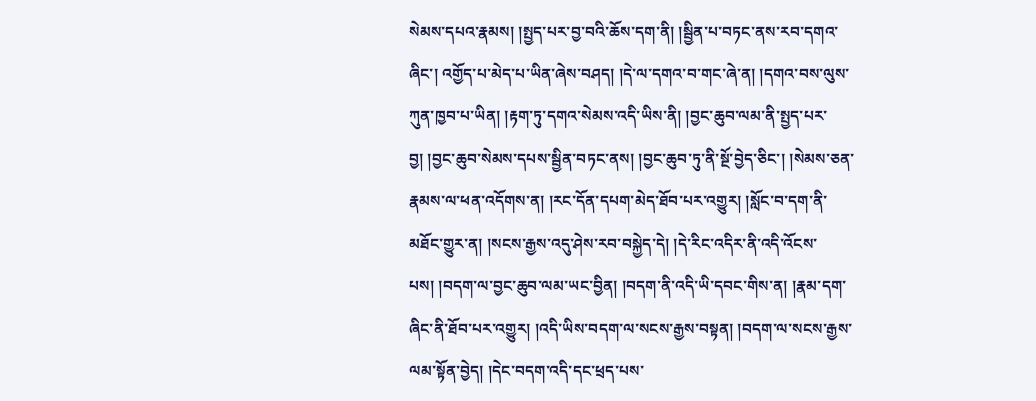སེམས་དཔའ་རྣམས། །སྤྱད་པར་བྱ་བའི་ཆོས་དག་ནི། །སྦྱིན་པ་བཏང་ནས་རབ་དགའ་ཞིང་། འགྱོད་པ་མེད་པ་ཡིན་ཞེས་བཤད། །དེ་ལ་དགའ་བ་གང་ཞེ་ན། །དགའ་བས་ལུས་ཀུན་ཁྱབ་པ་ཡིན། །རྟག་ཏུ་དགའ་སེམས་འདི་ཡིས་ནི། །བྱང་ཆུབ་ལམ་ནི་སྤྱད་པར་བྱ། །བྱང་ཆུབ་སེམས་དཔས་སྦྱིན་བཏང་ནས། །བྱང་ཆུབ་ཏུ་ནི་སྔོ་བྱེད་ཅིང་། །སེམས་ཅན་རྣམས་ལ་ཕན་འདོགས་ན། །རང་དོན་དཔག་མེད་ཐོབ་པར་འགྱུར། །སློང་བ་དག་ནི་མཐོང་གྱུར་ན། །སངས་རྒྱས་འདུ་ཤེས་རབ་བསྐྱེད་དེ། །དེ་རིང་འདིར་ནི་འདི་འོངས་པས། །བདག་ལ་བྱང་ཆུབ་ལམ་ཡང་བྱིན། །བདག་ནི་འདི་ཡི་དབང་གིས་ན། །རྣམ་དག་ཞིང་ནི་ཐོབ་པར་འགྱུར། །འདི་ཡིས་བདག་ལ་སངས་རྒྱས་བསྟན། །བདག་ལ་སངས་རྒྱས་ལམ་སྟོན་བྱེད། །དེང་བདག་འདི་དང་ཕྲད་པས་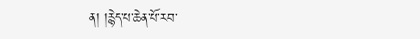ན། །རྙེད་པ་ཆེན་པོ་རབ་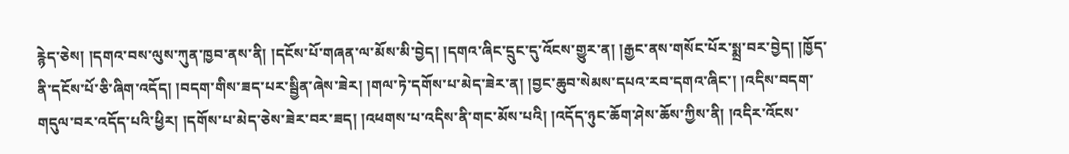རྙེད་ཅེས། །དགའ་བས་ལུས་ཀུན་ཁྱབ་ནས་ནི། །དངོས་པོ་གཞན་ལ་མོས་མི་བྱེད། །དགའ་ཞིང་དྲུང་དུ་འོངས་གྱུར་ན། །རྒྱང་ནས་གསོང་པོར་སྨྲ་བར་བྱེད། །ཁྱོད་ནི་དངོས་པོ་ཅི་ཞིག་འདོད། །བདག་གིས་ཟད་པར་སྦྱིན་ཞེས་ཟེར། །གལ་ཏེ་དགོས་པ་མེད་ཟེར་ན། །བྱང་ཆུབ་སེམས་དཔའ་རབ་དགའ་ཞིང་། །འདིས་བདག་གདུལ་བར་འདོད་པའི་ཕྱིར། །དགོས་པ་མེད་ཅེས་ཟེར་བར་ཟད། །འཕགས་པ་འདིས་ནི་གང་མོས་པའི། །འདོད་ཉུང་ཆོག་ཤེས་ཆོས་ཀྱིས་ནི། །འདིར་འོངས་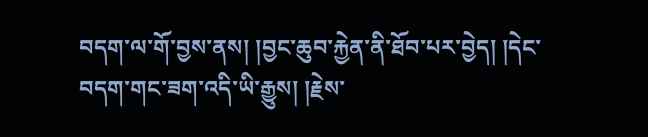བདག་ལ་གོ་བྱས་ནས། །བྱང་ཆུབ་རྐྱེན་ནི་ཐོབ་པར་བྱེད། །དེང་བདག་གང་ཟག་འདི་ཡི་རྒྱུས། །རྗེས་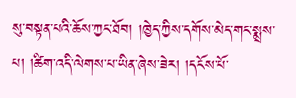སུ་བསྟན་པའི་ཆོས་ཀྱང་ཐོབ། །ཁྱེད་ཀྱིས་དགོས་མེད་གང་སྨྲས་པ། །ཚིག་འདི་ལེགས་པ་ཡིན་ཞེས་ཟེར། །དངོས་པོ་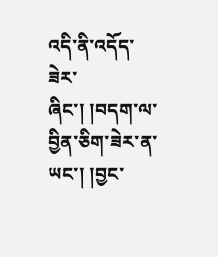འདི་ནི་འདོད་ཟེར་ཞིང་། །བདག་ལ་བྱིན་ཅིག་ཟེར་ན་ཡང་། །བྱང་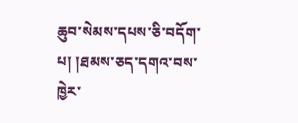ཆུབ་སེམས་དཔས་ཅི་བདོག་པ། །ཐམས་ཅད་དགའ་བས་ཁྱེར་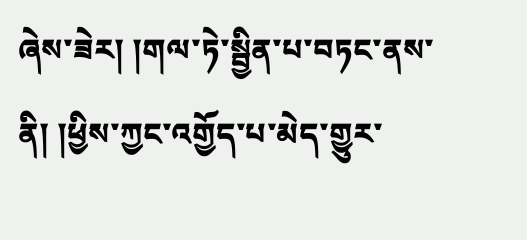ཞེས་ཟེར། །གལ་ཏེ་སྦྱིན་པ་བཏང་ནས་ནི། །ཕྱིས་ཀྱང་འགྱོད་པ་མེད་གྱུར་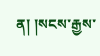ན། །སངས་རྒྱས་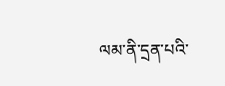ལམ་ནི་དྲན་པའི་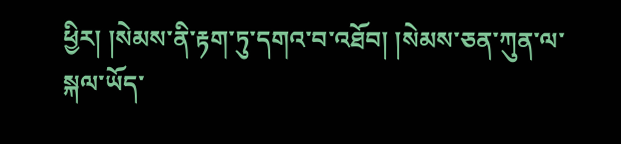ཕྱིར། །སེམས་ནི་རྟག་ཏུ་དགའ་བ་འཐོབ། །སེམས་ཅན་ཀུན་ལ་སྐལ་ཡོད་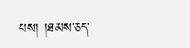པས། །ཐམས་ཅད་